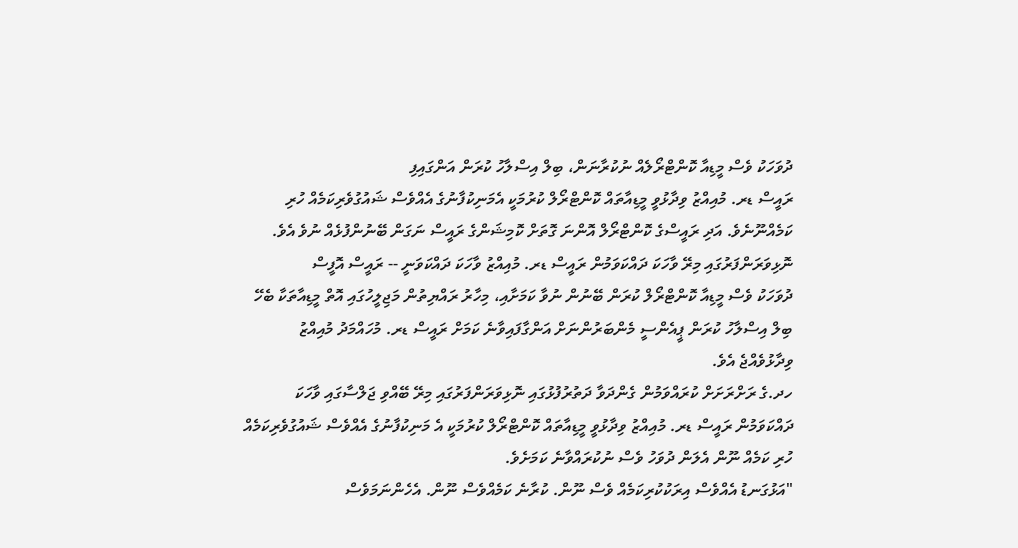ދުވަހަކު ވެސް މީޑިއާ ކޮންޓްރޯލެއް ނުކުރާނަން، ބިލް އިސްލާހު ކުރަން އަންގައިފި
ރައީސް ޑރ. މުއިއްޒު ވިދާޅުވީ މީޑިއާތައް ކޮންޓްރޯލް ކުރުމަކީ އެމަނިކުފާނުގެ އެއްވެސް ޝައުގުވެރިކަމެއް ހުރި ކަމެއްނޫނެވެ. އަދި ރައީސްގެ ކޮންޓްރޯލް އޮންނަ ގޮތަށް ކޮމިޝަންގެ ރައީސް ނަގަން ބޭނުންފުޅެއް ނުވެ އެވެ.
ނޮޅިވަރަންފަރުގައި މިރޭ ވާހަކަ ދައްކަވަމުން ރައީސް ޑރ. މުއިއްޒު ވާހަކަ ދައްކަވަނީ -- ރައީސް އޮފީސް
ދުވަހަކު ވެސް މީޑިއާ ކޮންޓްރޯލް ކުރަން ބޭނުން ނުވާ ކަމަށާއި، މިހާރު ރައްޔިތުން މަޖިލީހުގައި އޮތް މީޑިއާތަކާ ބެހޭ ބިލް އިސްލާހު ކުރަން ޕީއެންސީ މެންބަރުންނަށް އަންގާފައިވާނެ ކަމަށް ރައީސް ޑރ. މުހައްމަދު މުއިއްޒު ވިދާޅުވެއްޖެ އެވެ.
ހދ.ގެ ރަށްރަށަށް ކުރައްވަމުން ގެންދަވާ ދަތުރުފުޅުގައި ނޮޅިވަރަންފަރުގައި މިރޭ ބޭއްވި ޖަލްސާގައި ވާހަކަ ދައްކަވަމުން ރައީސް ޑރ. މުއިއްޒު ވިދާޅުވީ މީޑިއާތައް ކޮންޓްރޯލް ކުރުމަކީ އެ މަނިކުފާނުގެ އެއްވެސް ޝައުގުވެރިކަމެއް ހުރި ކަމެއް ނޫން އެލަން ދުވަހު ވެސް ނުކުރައްވާނެ ކަމަށެވެ.
"އަޅުގަނޑު އެއްވެސް އިރަކުކުރިކަމެއް ވެސް ނޫން. ކުރާނެ ކަމެއްވެސް ނޫން. އެހެންނަމަވެސް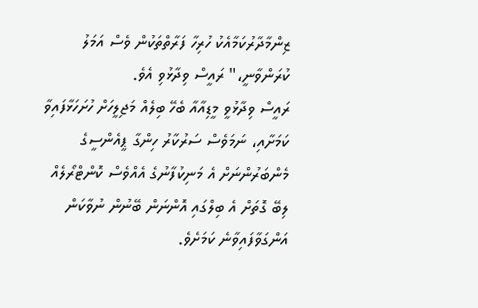ޒިންމާދާރުކަމާއެކު ހުރިހާ ފަރާތްތަކުން ވެސް އަމަލު ކުރަންވާނީ،" ރައީސް ވިދާޅުވި އެވެ.
ރައީސް ވިދާޅުވީ މީޑިއާއާ ބެހޭ ބިލެއް މަޖިލީހަށް ހުށަހަޅާފައިވާ ކަމަށާއި، ނަމަވެސް ސަރުކާރު ހިންގާ ޕީއެންސީގެ މެންބަރުންނަށް އެ މަނިކުފާނުގެ އެއްވެސް ކޮންޓްރޯލެއް ލިބޭ ގޮތަށް އެ ބިލްގައި އޮންނަން ބޭނުން ނުވާކަން އަންގަވާފައިވާނެ ކަމަށެވެ.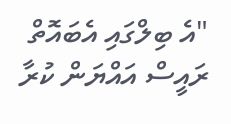"އެ ބިލްގައި އެބައޮތް ރައީސް އައްޔަން ކުރާ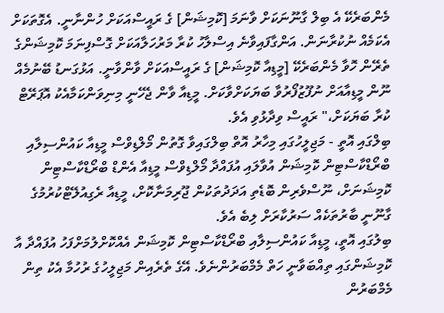މެންބަރެކޭ އެ ބިލް ގާނޫނަކަށް ވާނަމަ [ކޮމިޝަން] ގެ ރައީސްއަކަށް ހުންނާނީ. އެގޮތަކަށް އެކަމެއް ނުކުރާނަން. އަންގާފައިވާނެ އިސްލާހު ކުރާ މަރުހަލާއަކަށް ގޮސްފިނަމަ ކޮމިޝަންގެ ތެރޭން ހޮވާ މެންބަރެކޭ [މީޑިއާ ކޮމިޝަން] ގެ ރައީސްއަކަށް ވާންވާނީ. އަޅުގަނޑު ބޭނުމެއް ނޫން މީޑިއާއަށް ނުފޫޒުފޯރުވާ ބަޔަކަށްވާކަށް. މީޑިއާ ވާން ޖެހޭނީ މިނިވަންކަމާއެކު އޮޕަރޭޓް ކުރާ ބަޔަކަށް،" ރައީސް ވިދާޅުވި އެވެ.
ބިލްގައި އޮތީ - މަޖިލީހުގައި މިހާރު އޮތް ބިލްގައިވާ ގޮތުން މޯލްޑިވްސް މީޑިއާ ކައުންސިލާއި ބްރޯޑްކާސްޓިން ކޮމިޝަން އުވާލައި އުފައްދާ މޯލްޑިވްސް މީޑިއާ އެންޑް ބްރޯޑްކާސްޓިން ކޮމިޝަނަށް، ނޫސްވެރިން ބޮޑެތި އަދަދުތަކުން ޖޫރިމަނާކޮށް، މީޑިއާ ރެގިއުލޭޓްކުރުމުގެ ގާނޫނީ ބާރުތަކެއް ސަރުކާރަށް ލިބެ އެވެ.
ބިލުގައި އޮތީ، މީޑިއާ ކައުންސިލާއި ބްރޯޑްކާސްޓިން ކޮމިޝަން އެއްކޮށްލުމަށްފަހު އުފައްދާ އާ ކޮމިޝަންގައި ތިއްބަވާނީ ހަތް މެމްބަރުންނެވެ. އޭގެ ތެރެއިން މަޖިލީހުގެ ރުހުމާ އެކު ތިން މެމްބަރުން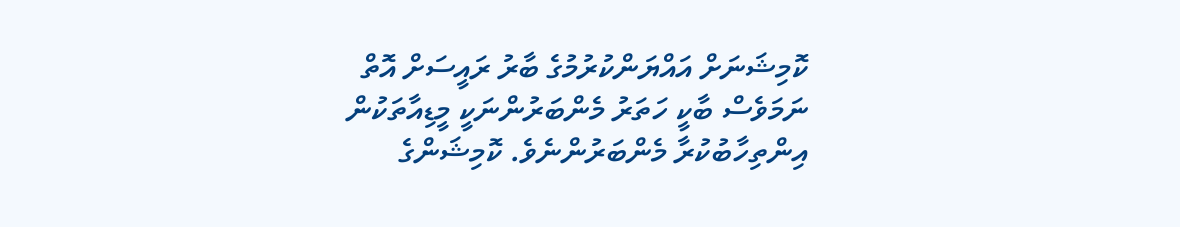ކޮމިޝަނަށް އައްޔަންކުރުމުގެ ބާރު ރައީސަށް އޮތް ނަމަވެސް ބާކީ ހަތަރު މެންބަރުންނަކީ މީޑިއާތަކުން އިންތިހާބުކުރާ މެންބަރުންނެވެ. ކޮމިޝަންގެ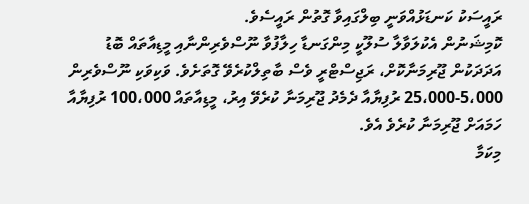ރައީސަކު ކަނޑަޅުއްވަނީ ބިލްގައިވާ ގޮތުން ރައީސެވެ.
ކޮމިޝަނުން އެކުލަވާލާ ސުލޫކީ މިންގަނޑާ ހިލާފުވާ ނޫސްވެރިންނާއި މީޑިއާތައް ބޮޑު އަދަދަކުން ޖޫރިމަނާކޮށް، ރަޖިސްޓްރީ ވެސް ބާތިލްކުރެވޭ ގޮތަށެވެ. ވަކިވަކި ނޫސްވެރިން 5،000-25،000 ރުފިޔާއާ ދެމެދު ޖޫރިމަނާ ކުރެވޭ އިރު، މީޑިއާތައް 100،000 ރުފިޔާއާ ހަމައަށް ޖޫރިމަނާ ކުރެވެ އެވެ.
މިކަމާ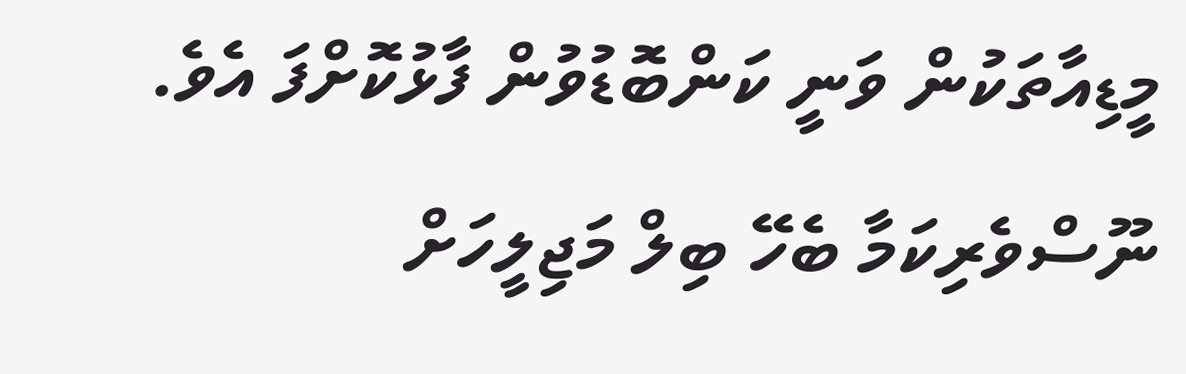މީޑިއާތަކުން ވަނީ ކަންބޮޑުވުން ފާޅުކޮށްފަ އެވެ. ނޫސްވެރިކަމާ ބެހޭ ބިލް މަޖިލީހަށް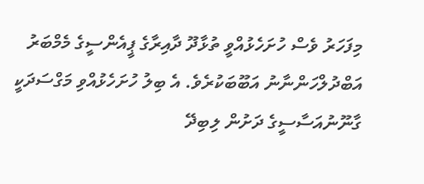މިފަހަރު ވެސް ހުށަހެޅުއްވީ ތުޅާދޫ ދާއިރާގެ ޕީއެންސީގެ މެމްބަރު އަބްދުލްހަންނާނު އަބޫބަކުރެވެ. އެ ބިލު ހުށަހެޅުއްވި މަގްސަދަކީ ގާނޫނުއަސާސީގެ ދަށުން ލިބިދޭ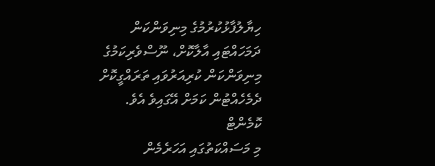ހިޔާލުފާޅުކުރުމުގެ މިނިވަންކަން ދަމަހައްޓައި އާލާކޮށް، ނޫސްވެރިކަމުގެ މިނިވަންކަން ކުރިއަރުވައި ތަރައްގީކޮށް ދެމެހެއްޓުން ކަމަށް އޭގައިވެ އެވެ.
ކޮމެންޓް
މި މަސައްކަތުގައި އަހަރެމެން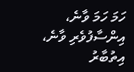ހަމަ ހަމަ ވާނެ، އިންސާފުވެރި ވާނެ، އިތުބާރު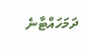ދަމަހައްޓާނެ